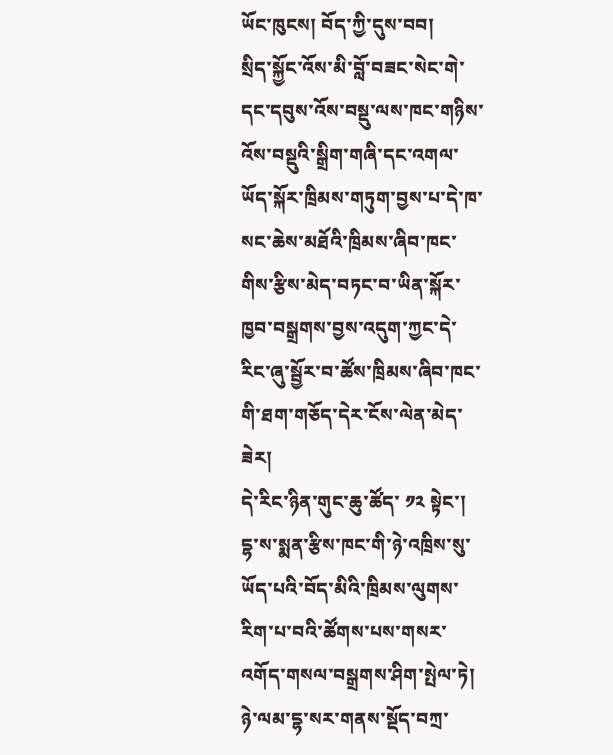ཡོང་ཁུངས། བོད་ཀྱི་དུས་བབ།
སྲིད་སྐྱོང་འོས་མི་བློ་བཟང་སེང་གེ་དང་དབུས་འོས་བསྡུ་ལས་ཁང་གཉིས་འོས་བསྡུའི་སྒྲིག་གཞི་དང་འགལ་ཡོད་སྐོར་ཁྲིམས་གཏུག་བྱས་པ་དེ་ཁ་སང་ཆེས་མཐོའི་ཁྲིམས་ཞིབ་ཁང་གིས་རྩིས་མེད་བཏང་བ་ཡིན་སྐོར་ཁྱབ་བསྒྲགས་བྱས་འདུག་ཀྱང་དེ་རིང་ཞུ་སྦྱོར་བ་ཚོས་ཁྲིམས་ཞིབ་ཁང་གི་ཐག་གཅོད་དེར་ངོས་ལེན་མེད་ཟེར།
དེ་རིང་ཉིན་གུང་ཆུ་ཚོད་ ༡༢ སྟེང་། དྷ་ས་སྨན་རྩིས་ཁང་གི་ཉེ་འཁྲིས་སུ་ཡོད་པའི་བོད་མིའི་ཁྲིམས་ལུགས་རིག་པ་བའི་ཚོགས་པས་གསར་འགོད་གསལ་བསྒྲགས་ཤིག་སྤེལ་ཏེ། ཉེ་ལམ་དྷ་སར་གནས་སྡོད་བཀྲ་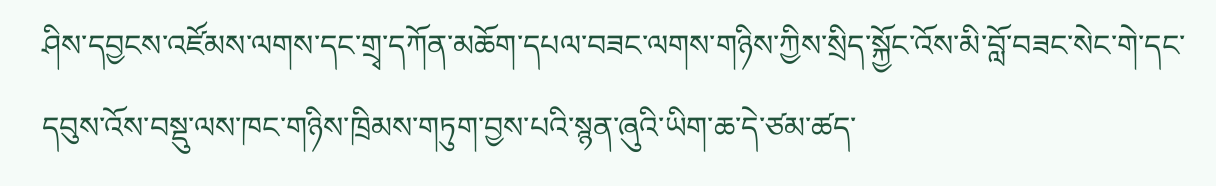ཤིས་དབྱངས་འཛོམས་ལགས་དང་གྲྭ་དཀོན་མཆོག་དཔལ་བཟང་ལགས་གཉིས་ཀྱིས་སྲིད་སྐྱོང་འོས་མི་བློ་བཟང་སེང་གེ་དང་དབུས་འོས་བསྡུ་ལས་ཁང་གཉིས་ཁྲིམས་གཏུག་བྱས་པའི་སྙན་ཞུའི་ཡིག་ཆ་དེ་ཙམ་ཚད་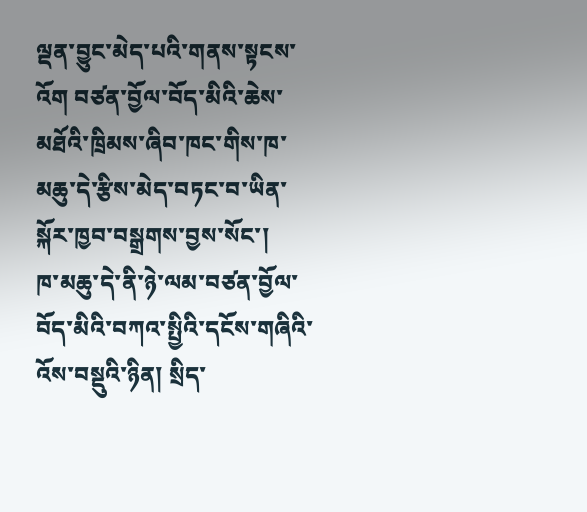ལྡན་བྱུང་མེད་པའི་གནས་སྟངས་འོག བཙན་བྱོལ་བོད་མིའི་ཆེས་མཐོའི་ཁྲིམས་ཞིབ་ཁང་གིས་ཁ་མཆུ་དེ་རྩིས་མེད་བཏང་བ་ཡིན་སྐོར་ཁྱབ་བསྒྲགས་བྱས་སོང་།
ཁ་མཆུ་དེ་ནི་ཉེ་ལམ་བཙན་བྱོལ་བོད་མིའི་བཀའ་སྤྱིའི་དངོས་གཞིའི་འོས་བསྡུའི་ཉིན། སྲིད་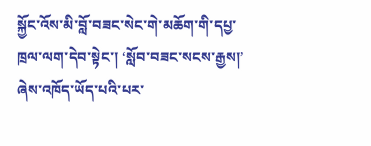སྐྱོང་འོས་མི་བློ་བཟང་སེང་གེ་མཆོག་གི་དཔྱ་ཁྲལ་ལག་དེབ་སྟེང་། ‘སློབ་བཟང་སངས་རྒྱས།’ ཞེས་འཁོད་ཡོད་པའི་པར་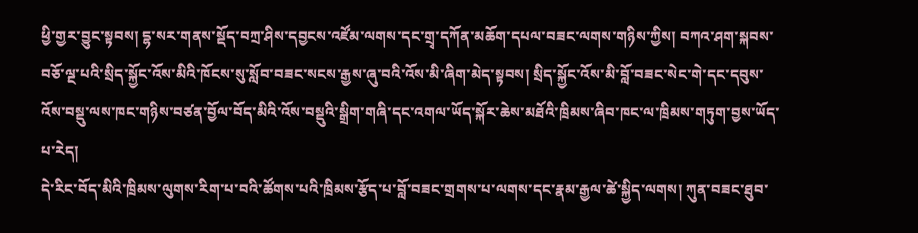ཕྱི་གྱར་བྱུང་སྟབས། དྷ་སར་གནས་སྡོད་བཀྲ་ཤིས་དབྱངས་འཛོམ་ལགས་དང་གྲྭ་དཀོན་མཆོག་དཔལ་བཟང་ལགས་གཉིས་ཀྱིས། བཀའ་ཤག་སྐབས་བཅོ་ལྔ་པའི་སྲིད་སྐྱོང་འོས་མིའི་ཁོངས་སུ་སློབ་བཟང་སངས་རྒྱས་ཞུ་བའི་འོས་མི་ཞིག་མེད་སྟབས། སྲིད་སྐྱོང་འོས་མི་བློ་བཟང་སེང་གེ་དང་དབུས་འོས་བསྡུ་ལས་ཁང་གཉིས་བཙན་བྱོལ་བོད་མིའི་འོས་བསྡུའི་སྒྲིག་གཞི་དང་འགལ་ཡོད་སྐོར་ཆེས་མཐོའི་ཁྲིམས་ཞིབ་ཁང་ལ་ཁྲིམས་གཏུག་བྱས་ཡོད་པ་རེད།
དེ་རིང་བོད་མིའི་ཁྲིམས་ལུགས་རིག་པ་བའི་ཚོགས་པའི་ཁྲིམས་རྩོད་པ་བློ་བཟང་གྲགས་པ་ལགས་དང་རྣམ་རྒྱལ་ཚེ་སྐྱིད་ལགས། ཀུན་བཟང་ཐུབ་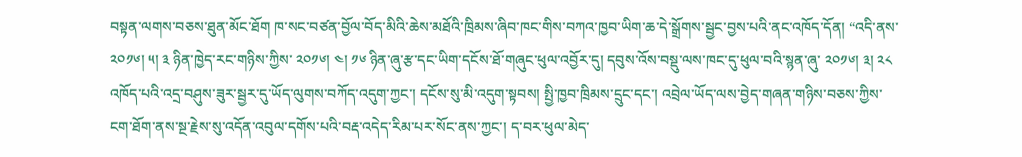བསྟན་ལགས་བཅས་ཐུན་མོང་ཐོག ཁ་སང་བཙན་བྱོལ་བོད་མིའི་ཆེས་མཐོའི་ཁྲིམས་ཞིབ་ཁང་གིས་བཀའ་ཁྱབ་ཡིག་ཆ་དེ་སྒྲོགས་སྦྱང་བྱས་པའི་ནང་འཁོད་དོན། “འདི་ནས་ ༢༠༡༦། ༥། ༣ ཉིན་ཁྱེད་རང་གཉིས་ཀྱིས་ ༢༠༡༦། ༤། ༡༦ ཉིན་ཞུ་རྩ་དང་ཡིག་དངོས་ཐོ་གཞུང་ཕུལ་འབྱོར་དུ། དབུས་འོས་བསྡུ་ལས་ཁང་དུ་ཕུལ་བའི་སྙན་ཞུ་ ༢༠༡༦། ༣། ༢༨ འཁོད་པའི་འདྲ་བཤུས་ཟུར་སྦྱར་དུ་ཡོད་ལུགས་བཀོད་འདུག་ཀྱང་། དངོས་སུ་མི་འདུག་སྟབས། སྤྱི་ཁྱབ་ཁྲིམས་དྲུང་དང་། འབྲེལ་ཡོད་ལས་བྱེད་གཞན་གཉིས་བཅས་ཀྱིས་ངག་ཐོག་ནས་སྔ་རྗེས་སུ་འདོན་འབུལ་དགོས་པའི་བརྡ་འདེད་རིམ་པར་སོང་ནས་ཀྱང་། ད་བར་ཕུལ་མེད་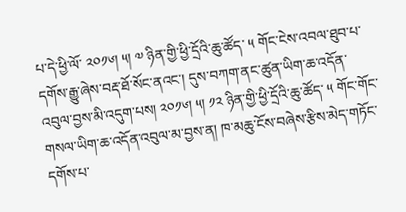པ་དེ་ཕྱི་ལོ་ ༢༠༡༦། ༥། ༧ ཉིན་གྱི་ཕྱི་དྲོའི་ཆུ་ཚོད་ ༥ གོང་ངེས་འབལ་ཐུབ་པ་དགོས་རྒྱུ་ཞེས་བརྡ་ཐོ་སོང་ནའང་། དུས་བཀག་ནང་ཚུན་ཡིག་ཆ་འདོན་འབུལ་བྱས་མི་འདུག་པས། ༢༠༡༦། ༥། ༡༢ ཉིན་གྱི་ཕྱི་དྲོའི་ཆུ་ཚོད་ ༥ གོང་གོང་གསལ་ཡིག་ཆ་འདོན་འབུལ་མ་བྱས་ན། ཁ་མཆུ་ངོས་བཞེས་རྩིས་མེད་གཏོང་དགོས་པ་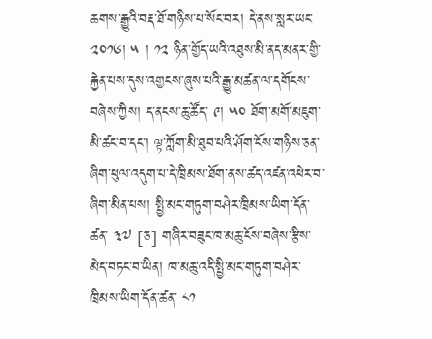ཆགས་རྒྱུའི་བརྡ་ཐོ་གཉིས་པ་སོང་བར། དེ་ནས་སླར་ཡང་ ༢༠༡༦། ༥ ། ༡༢ ཉིན་གྱོད་ཡའི་འཐུས་མི་ནད་མནར་གྱི་རྐྱེན་པས་དུས་འགྱངས་ཞུས་པའི་རྒྱུ་མཚན་ལ་དགོངས་བཞེས་ཀྱིས། ད་ནངས་ཆུ་ཚོད་ ༩། ༥༠ ཐོག་མགོ་མཇུག་མི་ཚང་བ་དང་། ལྟ་ཀློག་མི་ཐུབ་པའི་ཤོག་ངོས་གཉིས་ཅན་ཞིག་ཕུལ་འདུག་པ་དེ་ཁྲིམས་ཐོག་ནས་ཚད་འཛན་འཕེར་བ་ཞིག་མིན་པས། སྤྱི་མང་གཏུག་བཤེར་ཁྲིམས་ཡིག་དོན་ཚན་ ༣༧ [ཅ] གཞིར་བཟུང་ཁ་མཆུ་ངོས་བཞེས་རྩིས་མེད་བཏང་བ་ཡིན། ཁ་མཆུ་འདི་སྤྱི་མང་གཏུག་བཤེར་ཁྲིམས་ཡིག་དོན་ཚན་ ༨༡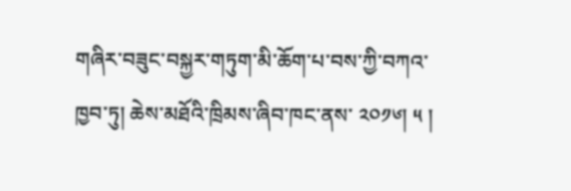གཞིར་བཟུང་བསྐྱར་གཏུག་མི་ཆོག་པ་བས་ཀྱི་བཀའ་ཁྱབ་ཏུ། ཆེས་མཐོའི་ཁྲིམས་ཞིབ་ཁང་ནས་ ༢༠༡༦། ༥ །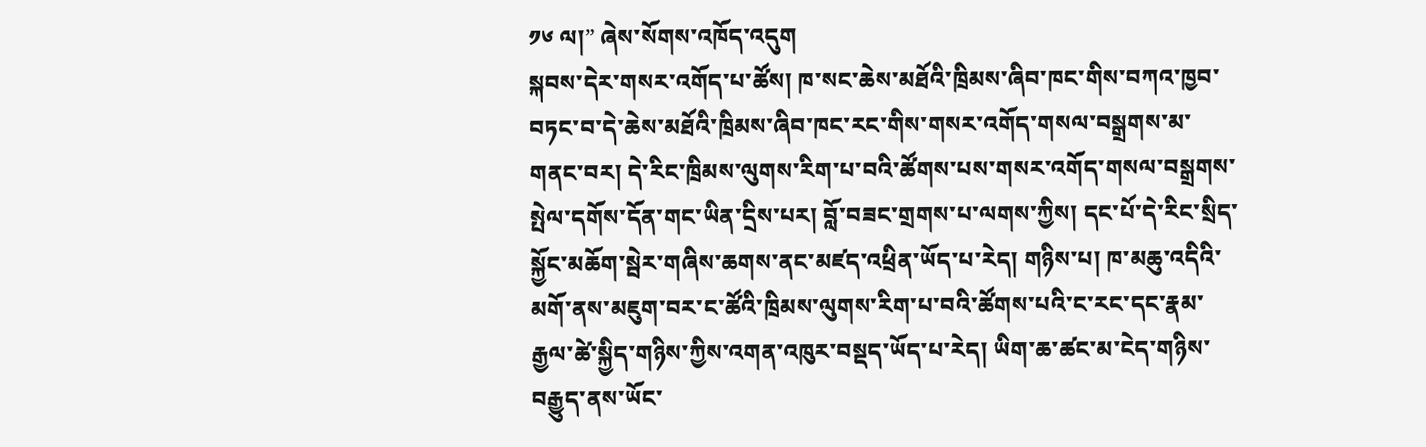༡༦ ལ།” ཞེས་སོགས་འཁོད་འདུག
སྐབས་དེར་གསར་འགོད་པ་ཚོས། ཁ་སང་ཆེས་མཐོའི་ཁྲིམས་ཞིབ་ཁང་གིས་བཀའ་ཁྱབ་བཏང་བ་དེ་ཆེས་མཐོའི་ཁྲིམས་ཞིབ་ཁང་རང་གིས་གསར་འགོད་གསལ་བསྒྲགས་མ་གནང་བར། དེ་རིང་ཁྲིམས་ལུགས་རིག་པ་བའི་ཚོགས་པས་གསར་འགོད་གསལ་བསྒྲགས་སྤེལ་དགོས་དོན་གང་ཡིན་དྲིས་པར། བློ་བཟང་གྲགས་པ་ལགས་ཀྱིས། དང་པོ་དེ་རིང་སྲིད་སྐྱོང་མཆོག་སྦེར་གཞིས་ཆགས་ནང་མཛད་འཕྲིན་ཡོད་པ་རེད། གཉིས་པ། ཁ་མཆུ་འདིའི་མགོ་ནས་མཇུག་བར་ང་ཚོའི་ཁྲིམས་ལུགས་རིག་པ་བའི་ཚོགས་པའི་ང་རང་དང་རྣམ་རྒྱལ་ཚེ་སྐྱིད་གཉིས་ཀྱིས་འགན་འཁུར་བསྡད་ཡོད་པ་རེད། ཡིག་ཆ་ཚང་མ་ངེད་གཉིས་བརྒྱུད་ནས་ཡོང་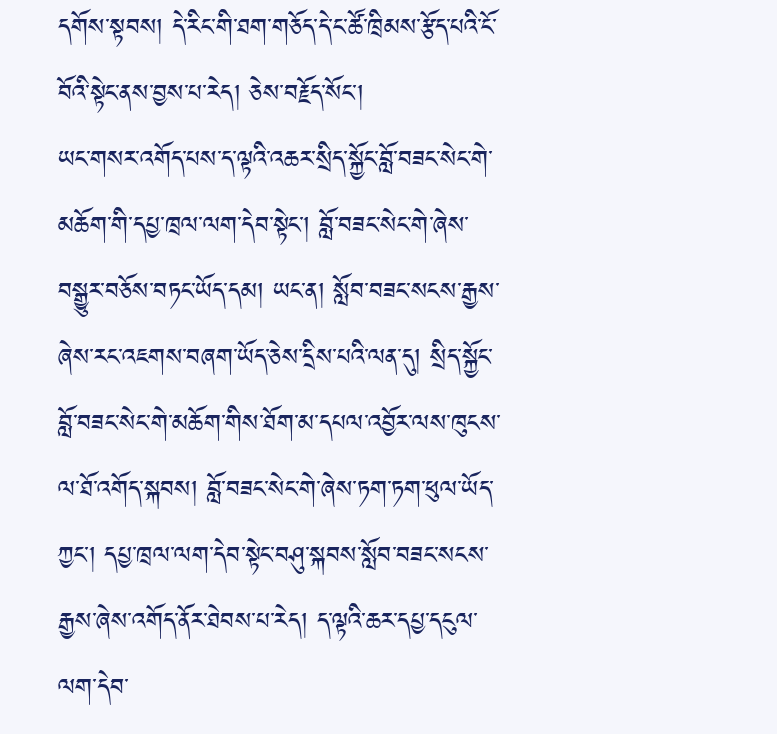དགོས་སྟབས། དེ་རིང་གི་ཐག་གཅོད་དེ་ང་ཚོ་ཁྲིམས་རྩོད་པའི་ངོ་བོའི་སྟེང་ནས་བྱས་པ་རེད། ཅེས་བརྗོད་སོང་།
ཡང་གསར་འགོད་པས་ད་ལྟའི་འཆར་སྲིད་སྐྱོང་བློ་བཟང་སེང་གེ་མཆོག་གི་དཔྱ་ཁྲལ་ལག་དེབ་སྟེང་། བློ་བཟང་སེང་གེ་ཞེས་བསྒྱུར་བཅོས་བཏང་ཡོད་དམ། ཡང་ན། སློབ་བཟང་སངས་རྒྱས་ཞེས་རང་འཇགས་བཞག་ཡོད་ཅེས་དྲིས་པའི་ལན་དུ། སྲིད་སྐྱོང་བློ་བཟང་སེང་གེ་མཆོག་གིས་ཐོག་མ་དཔལ་འབྱོར་ལས་ཁུངས་ལ་ཐོ་འགོད་སྐབས། བློ་བཟང་སེང་གེ་ཞེས་ཏག་ཏག་ཕུལ་ཡོད་ཀྱང་། དཔྱ་ཁྲལ་ལག་དེབ་སྟེང་བཤུ་སྐབས་སློབ་བཟང་སངས་རྒྱས་ཞེས་འགོད་ནོར་ཐེབས་པ་རེད། ད་ལྟའི་ཆར་དཔྱ་དངུལ་ལག་དེབ་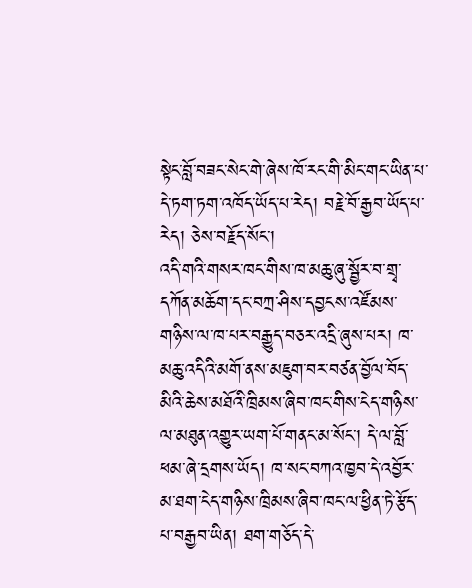སྟེང་བློ་བཟང་སེང་གེ་ཞེས་ཁོ་རང་གི་མིང་གང་ཡིན་པ་དེ་ཏག་ཏག་འཁོད་ཡོད་པ་རེད། བརྗེ་བོ་རྒྱབ་ཡོད་པ་རེད། ཅེས་བརྗོད་སོང་།
འདི་གའི་གསར་ཁང་གིས་ཁ་མཆུ་ཞུ་སྦྱོར་བ་གྲྭ་དཀོན་མཆོག་དང་བཀྲ་ཤིས་དབྱངས་འཛོམས་གཉིས་ལ་ཁ་པར་བརྒྱུད་བཅར་འདྲི་ཞུས་པར། ཁ་མཆུ་འདིའི་མགོ་ནས་མཇུག་བར་བཙན་བྱོལ་བོད་མིའི་ཆེས་མཐོའི་ཁྲིམས་ཞིབ་ཁང་གིས་ངེད་གཉིས་ལ་མཐུན་འགྱུར་ཡག་པོ་གནང་མ་སོང་། དེ་ལ་བློ་ཕམ་ཞེ་དྲགས་ཡོད། ཁ་སང་བཀའ་ཁྱབ་དེ་འབྱོར་མ་ཐག་ངེད་གཉིས་ཁྲིམས་ཞིབ་ཁང་ལ་ཕྱིན་ཏེ་རྩོད་པ་བརྒྱབ་ཡིན། ཐག་གཅོད་དེ་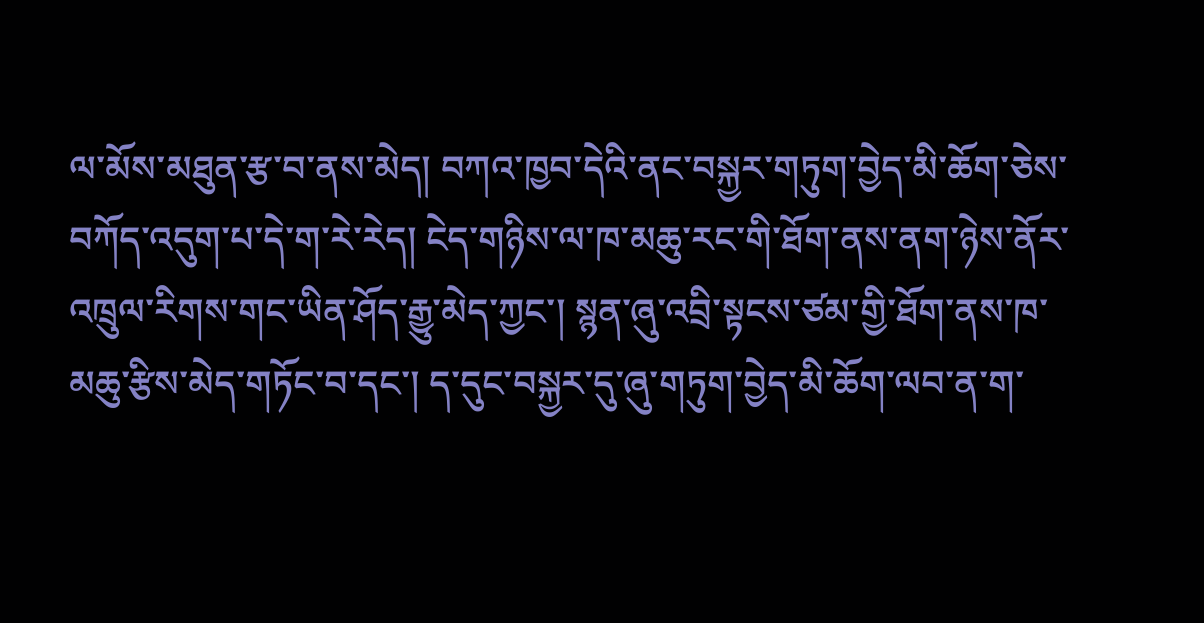ལ་མོས་མཐུན་རྩ་བ་ནས་མེད། བཀའ་ཁྱབ་དེའི་ནང་བསྐྱར་གཏུག་བྱེད་མི་ཆོག་ཅེས་བཀོད་འདུག་པ་དེ་ག་རེ་རེད། ངེད་གཉིས་ལ་ཁ་མཆུ་རང་གི་ཐོག་ནས་ནག་ཉེས་ནོར་འཁྲུལ་རིགས་གང་ཡིན་ཤོད་རྒྱུ་མེད་ཀྱང་། སྙན་ཞུ་འབྲི་སྟངས་ཙམ་གྱི་ཐོག་ནས་ཁ་མཆུ་རྩིས་མེད་གཏོང་བ་དང་། ད་དུང་བསྐྱར་དུ་ཞུ་གཏུག་བྱེད་མི་ཆོག་ལབ་ན་ག་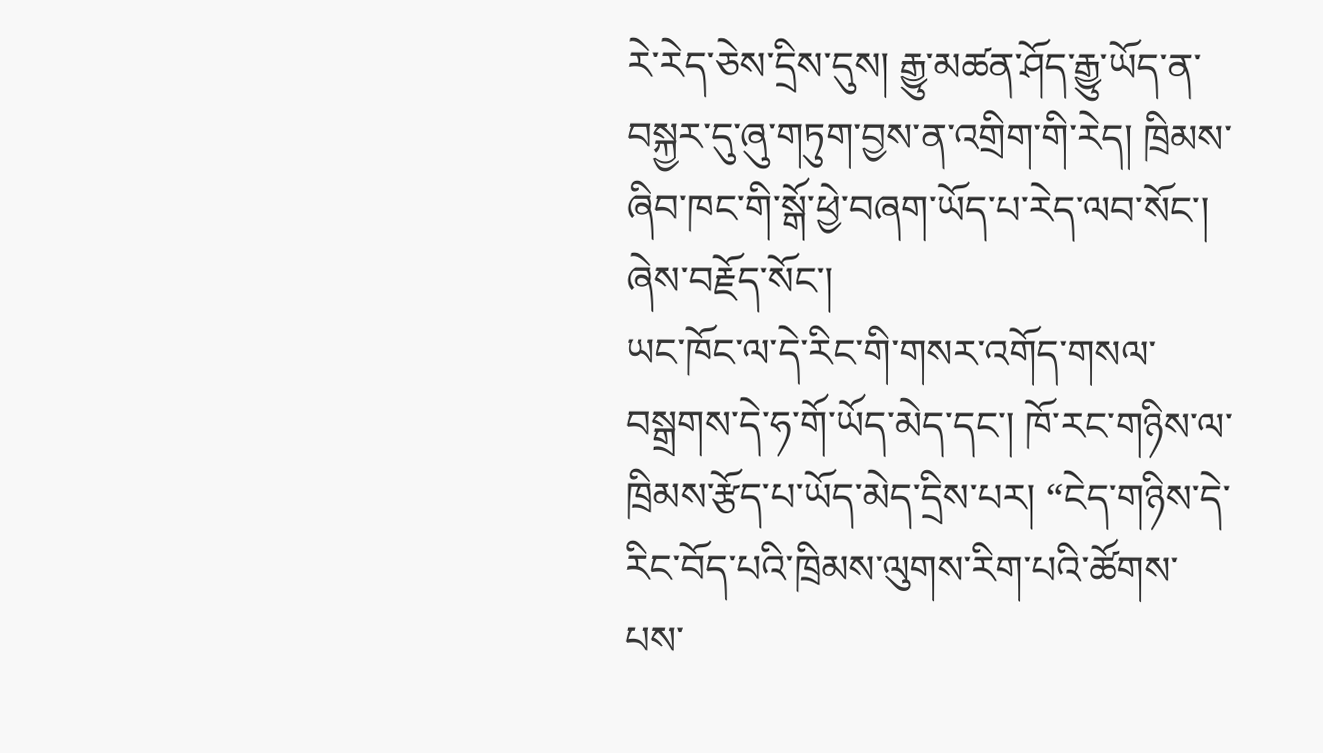རེ་རེད་ཅེས་དྲིས་དུས། རྒྱུ་མཚན་ཤོད་རྒྱུ་ཡོད་ན་བསྐྱར་དུ་ཞུ་གཏུག་བྱས་ན་འགྲིག་གི་རེད། ཁྲིམས་ཞིབ་ཁང་གི་སྒོ་ཕྱེ་བཞག་ཡོད་པ་རེད་ལབ་སོང་། ཞེས་བརྗོད་སོང་།
ཡང་ཁོང་ལ་དེ་རིང་གི་གསར་འགོད་གསལ་བསྒྲགས་དེ་ཧ་གོ་ཡོད་མེད་དང་། ཁོ་རང་གཉིས་ལ་ཁྲིམས་རྩོད་པ་ཡོད་མེད་དྲིས་པར། “ངེད་གཉིས་དེ་རིང་བོད་པའི་ཁྲིམས་ལུགས་རིག་པའི་ཚོགས་པས་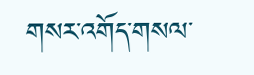གསར་འགོད་གསལ་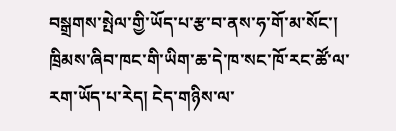བསྒྲགས་སྤེལ་གྱི་ཡོད་པ་རྩ་བ་ནས་ཧ་གོ་མ་སོང་། ཁྲིམས་ཞིབ་ཁང་གི་ཡིག་ཆ་དེ་ཁ་སང་ཁོ་རང་ཚོ་ལ་རག་ཡོད་པ་རེད། ངེད་གཉིས་ལ་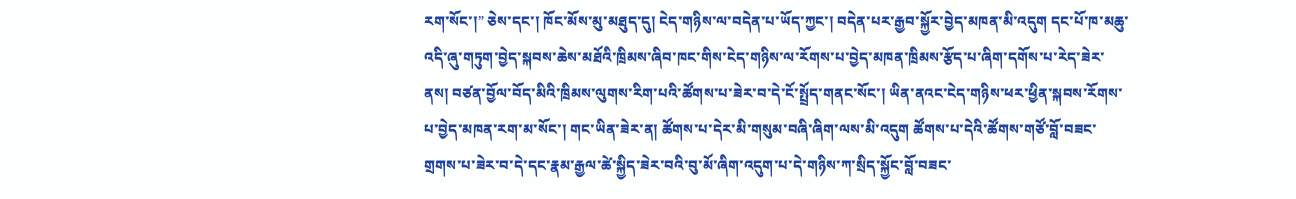རག་སོང་།” ཅེས་དང་། ཁོང་མོས་མུ་མཐུད་དུ། ངེད་གཉིས་ལ་བདེན་པ་ཡོད་ཀྱང་། བདེན་པར་རྒྱབ་སྐྱོར་བྱེད་མཁན་མི་འདུག དང་པོ་ཁ་མཆུ་འདི་ཞུ་གཏུག་བྱེད་སྐབས་ཆེས་མཐོའི་ཁྲིམས་ཞིབ་ཁང་གིས་ངེད་གཉིས་ལ་རོགས་པ་བྱེད་མཁན་ཁྲིམས་རྩོད་པ་ཞིག་དགོས་པ་རེད་ཟེར་ནས། བཙན་བྱོལ་བོད་མིའི་ཁྲིམས་ལུགས་རིག་པའི་ཚོགས་པ་ཟེར་བ་དེ་ངོ་སྤྲོད་གནང་སོང་། ཡིན་ནའང་ངེད་གཉིས་ཕར་ཕྱིན་སྐབས་རོགས་པ་བྱེད་མཁན་རག་མ་སོང་། གང་ཡིན་ཟེར་ན། ཚོགས་པ་དེར་མི་གསུམ་བཞི་ཞིག་ལས་མི་འདུག ཚོགས་པ་དེའི་ཚོགས་གཙོ་བློ་བཟང་གྲགས་པ་ཟེར་བ་དེ་དང་རྣམ་རྒྱལ་ཚེ་སྐྱིད་ཟེར་བའི་བུ་མོ་ཞིག་འདུག་པ་དེ་གཉིས་ཀ་སྲིད་སྐྱོང་བློ་བཟང་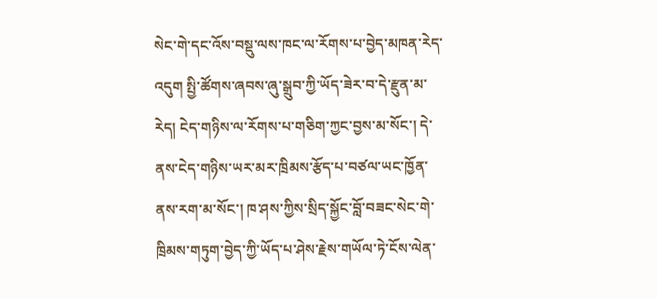སེང་གེ་དང་འོས་བསྡུ་ལས་ཁང་ལ་རོགས་པ་བྱེད་མཁན་རེད་འདུག སྤྱི་ཚོགས་ཞབས་ཞུ་སྒྲུབ་ཀྱི་ཡོད་ཟེར་བ་དེ་རྫུན་མ་རེད། ངེད་གཉིས་ལ་རོགས་པ་གཅིག་ཀྱང་བྱས་མ་སོང་། དེ་ནས་ངེད་གཉིས་ཡར་མར་ཁྲིམས་རྩོད་པ་བཙལ་ཡང་ཁྱོན་ནས་རག་མ་སོང་། ཁ་ཤས་ཀྱིས་སྲིད་སྐྱོང་བློ་བཟང་སེང་གེ་ཁྲིམས་གཏུག་བྱེད་ཀྱི་ཡོད་པ་ཤེས་རྗེས་གཡོལ་ཏེ་ངོས་ལེན་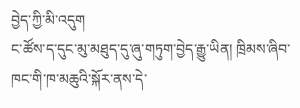བྱེད་ཀྱི་མི་འདུག
ང་ཚོས་ད་དུང་མུ་མཐུད་དུ་ཞུ་གཏུག་བྱེད་རྒྱུ་ཡིན། ཁྲིམས་ཞིབ་ཁང་གི་ཁ་མཆུའི་སྐོར་ནས་དེ་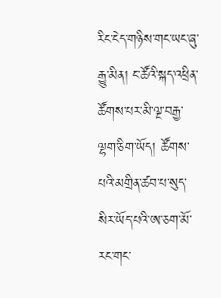རིང་ངེད་གཉིས་གང་ཡང་ཞུ་རྒྱུ་མིན། ང་ཚོའི་སྐད་འཕྲིན་ཚོགས་པར་མི་ལྔ་བརྒྱ་ལྷག་ཅིག་ཡོད། ཚོགས་པའི་མགྲིན་ཚབ་པ་སུད་སིར་ཡོད་པའི་ཨ་ཅག་མོ་རང་གང་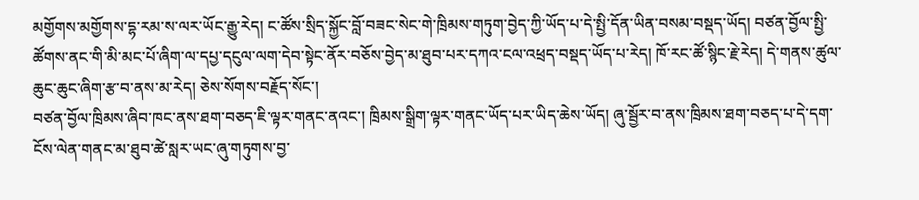མགྱོགས་མགྱོགས་དྷ་རམ་ས་ལར་ཡོང་རྒྱུ་རེད། ང་ཚོས་སྲིད་སྐྱོང་བློ་བཟང་སེང་གེ་ཁྲིམས་གཏུག་བྱེད་ཀྱི་ཡོད་པ་དེ་སྤྱི་དོན་ཡིན་བསམ་བསྡད་ཡོད། བཙན་བྱོལ་སྤྱི་ཚོགས་ནང་གི་མི་མང་པོ་ཞིག་ལ་དཔྱ་དངུལ་ལག་དེབ་སྟེང་ནོར་བཅོས་བྱེད་མ་ཐུབ་པར་དཀའ་ངལ་འཕྲད་བསྡད་ཡོད་པ་རེད། ཁོ་རང་ཚོ་སྙིང་རྗེ་རེད། དེ་གནས་ཚུལ་ཆུང་ཆུང་ཞིག་རྩ་བ་ནས་མ་རེད། ཅེས་སོགས་བརྗོད་སོང་།
བཙན་བྱོལ་ཁྲིམས་ཞིབ་ཁང་ནས་ཐག་བཅད་ཇི་ལྟར་གནང་ནའང་། ཁྲིམས་སྒྲིག་ལྟར་གནང་ཡོད་པར་ཡིད་ཆེས་ཡོད། ཞུ་སྦྱོར་བ་ནས་ཁྲིམས་ཐག་བཅད་པ་དེ་དག་ངོས་ལེན་གནང་མ་ཐུབ་ཚེ་སླར་ཡང་ཞུ་གཏུགས་བྱ་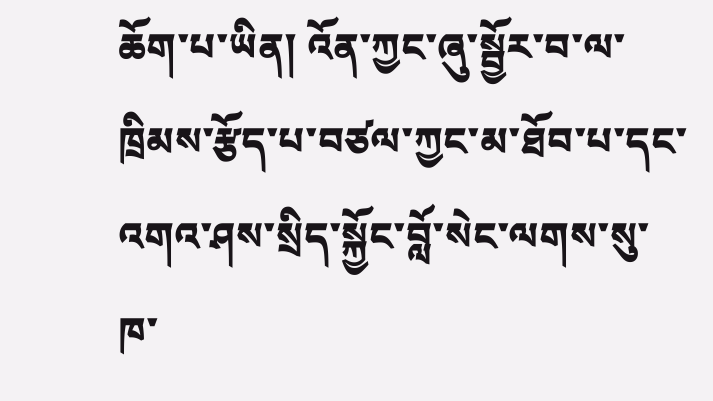ཆོག་པ་ཡིན། འོན་ཀྱང་ཞུ་སྦྱོར་བ་ལ་ཁྲིམས་རྩོད་པ་བཙལ་ཀྱང་མ་ཐོབ་པ་དང་འགའ་ཤས་སྲིད་སྐྱོང་བློ་སེང་ལགས་སུ་ཁ་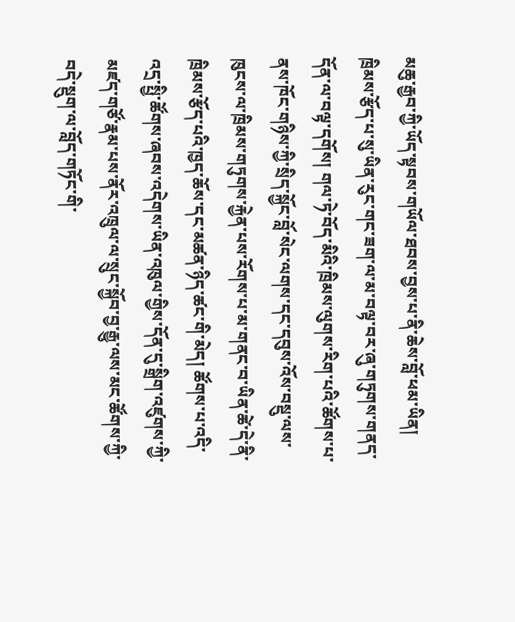མཆུ་རྒྱབ་ཀྱི་ཡོད་སྟབས་གཡོལ་ཐབས་བྱས་པ་ནི་ཆེས་བློ་ཕམ་ཡིན། ཁྲིམས་རྩོད་པ་སུ་ཡིན་རུང་གང་ཟག་ལ་མ་བལྟ་བར་ཞུ་གཏུགས་གནད་དོན་ལ་བལྟ་དགོས། གལ་ཏེ་བོད་མིའི་ཁྲིམས་ལུགས་རིག་པའི་ཚོགས་པ་ནས་ཁོང་གཉིས་ཀྱི་སྲིད་སྐྱོང་བློ་སེང་ལགས་དང་དབུས་འོས་བསྡུ་ལས་ཁུངས་ལ་ཁྲིམས་གཏུགས་རྐྱེན་པས་རོགས་པ་མ་གནང་བ་ཡིན་ཚེ་དེ་ནི་ཁྲིམས་རྩོད་པའི་ཁྱད་ཆོས་དང་མཚན་ཉིད་ཚང་གི་མེད། ཚོགས་པ་འདི་འདྲ་སྤྱི་ཚོགས་ཞབས་འདེགས་ཡིན་འཁུལ་གྱིས་དོན་དུ་སྒྲིག་འཛུགས་ཀྱི་མཛད་གཙོ་རྣམ་པས་ནོར་འཁྲུལ་ལ་སྲུང་སྐྱོབ་བྱ་རྒྱུ་ལས་མང་ཚོགས་ཀྱི་བདེ་སྡུག་ལ་བློད་གཏོང་གི་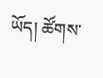ཡོད། ཚོགས་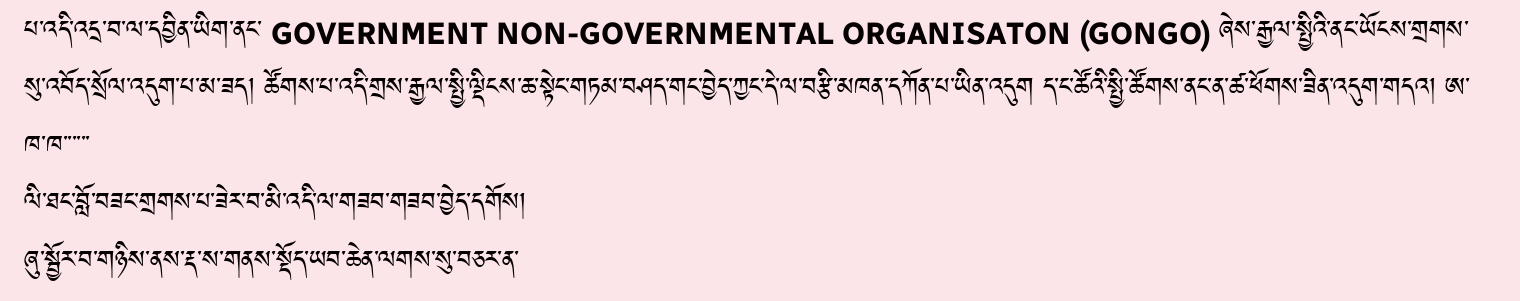པ་འདི་འདྲ་བ་ལ་དབྱིན་ཡིག་ནང་ GOVERNMENT NON-GOVERNMENTAL ORGANISATON (GONGO) ཞེས་རྒྱལ་སྤྱིའི་ནང་ཡོངས་གྲགས་སུ་འབོད་སྲོལ་འདུག་པ་མ་ཟད། ཚོགས་པ་འདི་གྲས་རྒྱལ་སྤྱི་ལྡིངས་ཆ་སྟེང་གཏམ་བཤད་གང་བྱེད་ཀྱང་དེ་ལ་བརྩི་མཁན་དཀོན་པ་ཡིན་འདུག ད་ང་ཚོའི་སྤྱི་ཚོགས་ནང་ན་ཚ་ཕོགས་ཟིན་འདུག་གདའ། ཨ་ཁ་ཁ་་་་་་
ལི་ཐང་བློ་བཟང་གྲགས་པ་ཟེར་བ་མི་འདི་ལ་གཟབ་གཟབ་བྱེད་དགོས།
ཞུ་སྦྱོར་བ་གཉིས་ནས་རྡ་ས་གནས་སྡོད་ཡབ་ཆེན་ལགས་སུ་བཅར་ན་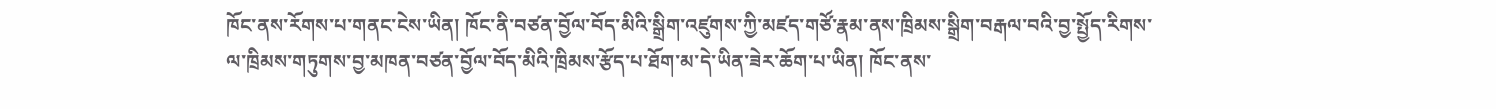ཁོང་ནས་རོགས་པ་གནང་ངེས་ཡིན། ཁོང་ནི་བཙན་བྱོལ་བོད་མིའི་སྒྲིག་འཛུགས་ཀྱི་མཛད་གཙོ་རྣམ་ནས་ཁྲིམས་སྒྲིག་བརྒལ་བའི་བྱ་སྤྱོད་རིགས་ལ་ཁྲིམས་གཏུགས་བྱ་མཁན་བཙན་བྱོལ་བོད་མིའི་ཁྲིམས་རྩོད་པ་ཐོག་མ་དེ་ཡིན་ཟེར་ཆོག་པ་ཡིན། ཁོང་ནས་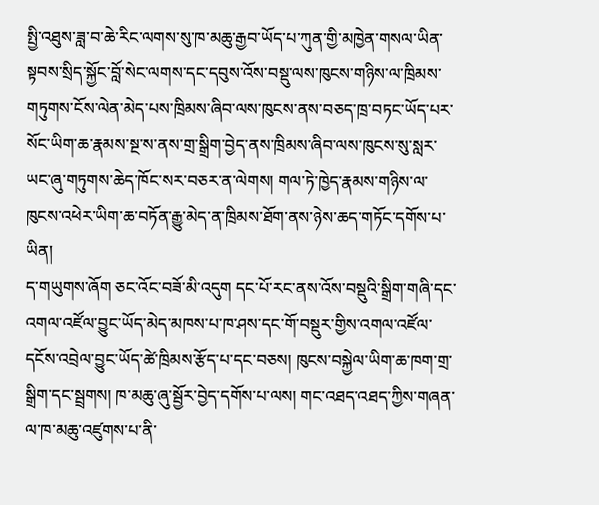སྤྱི་འཐུས་ཟླ་བ་ཆེ་རིང་ལགས་སུ་ཁ་མཆུ་རྒྱབ་ཡོད་པ་ཀུན་གྱི་མཁྱེན་གསལ་ཡིན་སྟབས་སྲིད་སྐྱོང་བློ་སེང་ལགས་དང་དབུས་འོས་བསྡུ་ལས་ཁུངས་གཉིས་ལ་ཁྲིམས་གཏུགས་ངོས་ལེན་མེད་པས་ཁྲིམས་ཞིབ་ལས་ཁུངས་ནས་བཅད་ཁྲ་བཏང་ཡོད་པར་སོང་ཡིག་ཆ་རྣམས་སྔ་ས་ནས་གྲ་སྒྲིག་བྱེད་ནས་ཁྲིམས་ཞིབ་ལས་ཁུངས་སུ་སླར་ཡང་ཞུ་གཏུགས་ཆེད་ཁོང་སར་བཅར་ན་ལེགས། གལ་ཏེ་ཁྱེད་རྣམས་གཉིས་ལ་ཁུངས་འཕེར་ཡིག་ཆ་བཏོན་རྒྱུ་མེད་ན་ཁྲིམས་ཐོག་ནས་ཉེས་ཆད་གཏོང་དགོས་པ་ཡིན།
ད་གཡུགས་ཞོག ཅང་འོང་བཟོ་མི་འདུག དང་པོ་རང་ནས་འོས་བསྡུའི་སྒྲིག་གཞི་དང་འགལ་འཛོལ་བྱུང་ཡོད་མེད་མཁས་པ་ཁ་ཤས་དང་གོ་བསྡུར་གྱིས་འགལ་འཛོལ་དངོས་འབྲེལ་བྱུང་ཡོད་ཚེ་ཁྲིམས་རྩོད་པ་དང་བཅས། ཁུངས་བསྐྱེལ་ཡིག་ཆ་ཁག་གྲ་སྒྲིག་དང་སྦྲགས། ཁ་མཆུ་ཞུ་སྦྱོར་བྱེད་དགོས་པ་ལས། གང་འཐད་འཐད་ཀྱིས་གཞན་ལ་ཁ་མཆུ་འཛུགས་པ་ནི་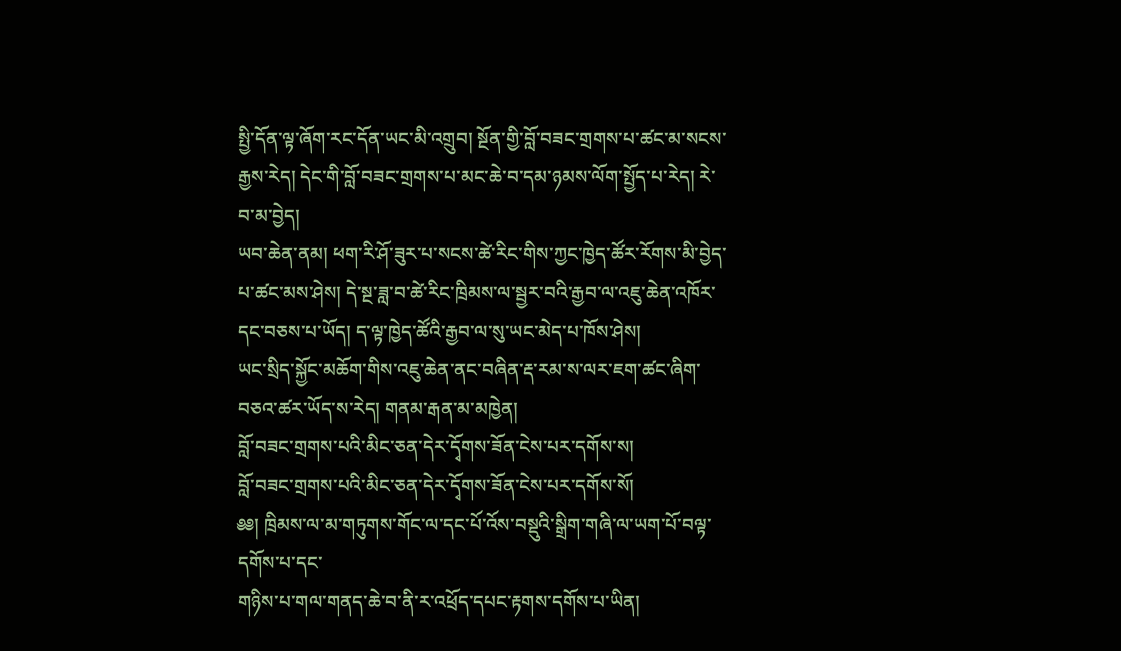སྤྱི་དོན་ལྟ་ཞོག་རང་དོན་ཡང་མི་འགྲུབ། སྔོན་གྱི་བློ་བཟང་གྲགས་པ་ཚང་མ་སངས་རྒྱས་རེད། དེང་གི་བློ་བཟང་གྲགས་པ་མང་ཆེ་བ་དམ་ཉམས་ལོག་སྤྱོད་པ་རེད། རེ་བ་མ་བྱེད།
ཡབ་ཆེན་ནམ། ཕག་རི་ཤོ་ཟུར་པ་སངས་ཚེ་རིང་གིས་ཀྱང་ཁྱེད་ཚོར་རོགས་མི་བྱེད་པ་ཚང་མས་ཤེས། དེ་སྔ་ཟླ་བ་ཚེ་རིང་ཁྲིམས་ལ་སྦྱར་བའི་རྒྱབ་ལ་འཇུ་ཆེན་འཁོར་དང་བཅས་པ་ཡོད། ད་ལྟ་ཁྱེད་ཚོའི་རྒྱབ་ལ་སུ་ཡང་མེད་པ་ཁོས་ཤེས།
ཡང་སྲིད་སྐྱོང་མཆོག་གིས་འཇུ་ཆེན་ནང་བཞིན་རྡ་རམ་ས་ལར་ཇག་ཚང་ཞིག་བཅའ་ཚར་ཡོད་ས་རེད། གནམ་རྒན་མ་མཁྱེན།
བློ་བཟང་གྲགས་པའི་མིང་ཅན་དེར་དྭོགས་ཟོན་ངེས་པར་དགོས་ས།
བློ་བཟང་གྲགས་པའི་མིང་ཅན་དེར་དྭོགས་ཟོན་ངེས་པར་དགོས་སོ།
༅༅། ཁྲིམས་ལ་མ་གཏུགས་གོང་ལ་དང་པོ་འོས་བསྡུའི་སྒྲིག་གཞི་ལ་ཡག་པོ་བལྟ་དགོས་པ་དང་
གཉིས་པ་གལ་གནད་ཆེ་བ་ནི་ར་འཕྲོད་དཔང་རྟགས་དགོས་པ་ཡིན།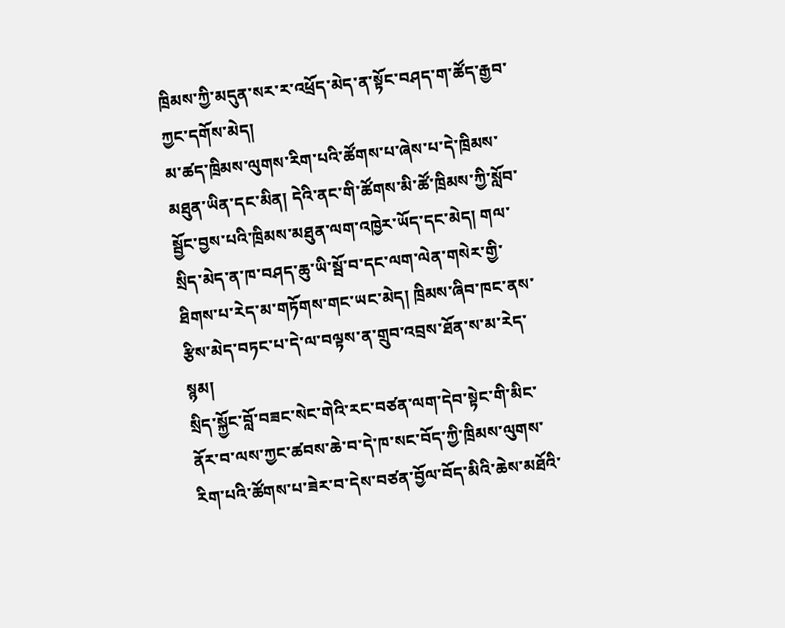ཁྲིམས་ཀྱི་མདུན་སར་ར་འཕྲོད་མེད་ན་སྟོང་བཤད་ག་ཚོད་རྒྱབ་ཀྱང་དགོས་མེད།
མ་ཚད་ཁྲིམས་ལུགས་རིག་པའི་ཚོགས་པ་ཞེས་པ་དེ་ཁྲིམས་མཐུན་ཡིན་དང་མིན། དེའི་ནང་གི་ཚོགས་མི་ཚོ་ཁྲིམས་ཀྱི་སློབ་སྦྱོང་བྱས་པའི་ཁྲིམས་མཐུན་ལག་འཁྱེར་ཡོད་དང་མེད། གལ་སྲིད་མེད་ན་ཁ་བཤད་ཆུ་ཡི་སྦོ་བ་དང་ལག་ལེན་གསེར་གྱི་ཐིགས་པ་རེད་མ་གཏོགས་གང་ཡང་མེད། ཁྲིམས་ཞིབ་ཁང་ནས་རྩིས་མེད་བཏང་པ་དེ་ལ་བལྟས་ན་གྲུབ་འབྲས་ཐོན་ས་མ་རེད་སྙམ།
སྲིད་སྐྱོང་བློ་བཟང་སེང་གེའི་རང་བཙན་ལག་དེབ་སྟེང་གི་མིང་ནོར་བ་ལས་ཀྱང་ཚབས་ཆེ་བ་དེ་ཁ་སང་བོད་ཀྱི་ཁྲིམས་ལུགས་རིག་པའི་ཚོགས་པ་ཟེར་བ་དེས་བཙན་བྱོལ་བོད་མིའི་ཆེས་མཐོའི་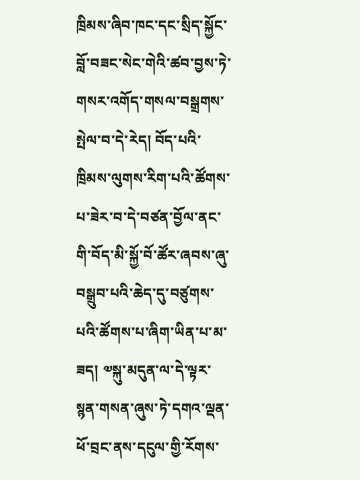ཁྲིམས་ཞིབ་ཁང་དང་སྲིད་སྐྱོང་བློ་བཟང་སེང་གེའི་ཚབ་བྱས་ཏེ་གསར་འགོད་གསལ་བསྒྲགས་སྤེལ་བ་དེ་རེད། བོད་པའི་ཁྲིམས་ལུགས་རིག་པའི་ཚོགས་པ་ཟེར་བ་དེ་བཙན་བྱོལ་ནང་གི་བོད་མི་སྐྱོ་བོ་ཚོར་ཞབས་ཞུ་བསྒྲུབ་པའི་ཆེད་དུ་བཙུགས་པའི་ཚོགས་པ་ཞིག་ཡིན་པ་མ་ཟད། ༧སྐུ་མདུན་ལ་དེ་ལྟར་སྙན་གསན་ཞུས་ཏེ་དགའ་ལྡན་ཕོ་བྲང་ནས་དངུལ་གྱི་རོགས་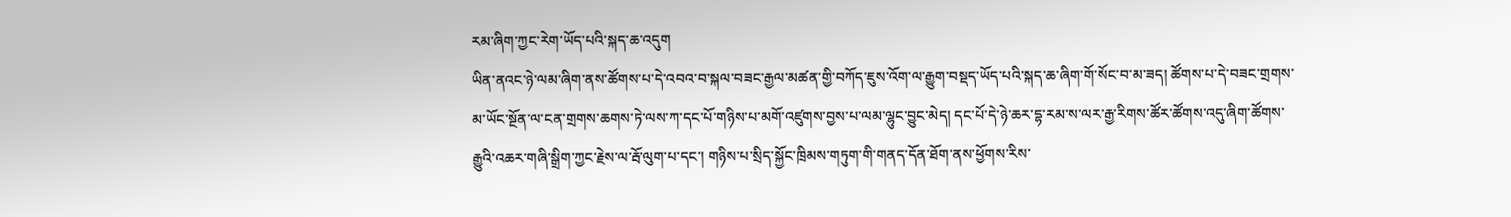རམ་ཞིག་ཀྱང་རེག་ཡོད་པའི་སྐད་ཆ་འདུག
ཡིན་ནའང་ཉེ་ལམ་ཞིག་ནས་ཚོགས་པ་དེ་འབའ་བ་སྐལ་བཟང་རྒྱལ་མཚན་གྱི་བཀོད་ཇུས་འོག་ལ་རྒྱུག་བསྡད་ཡོད་པའི་སྐད་ཆ་ཞིག་གོ་སོང་བ་མ་ཟད། ཚོགས་པ་དེ་བཟང་གྲགས་མ་ཡོང་སྔོན་ལ་ངན་གྲགས་ཆགས་ཏེ་ལས་ཀ་དང་པོ་གཉིས་པ་མགོ་འཛུགས་བྱས་པ་ལམ་ལྷུང་བྱུང་མེད། དང་པོ་དེ་ཉེ་ཆར་དྷ་རམ་ས་ལར་རྒྱ་རིགས་ཚོར་ཚོགས་འདུ་ཞིག་ཚོགས་རྒྱུའི་འཆར་གཞི་སྒྲིག་ཀྱང་རྗེས་ལ་རྦོ་ལུག་པ་དང་། གཉིས་པ་སྲིད་སྐྱོང་ཁྲིམས་གཏུག་གི་གནད་དོན་ཐོག་ནས་ཕྱོགས་རིས་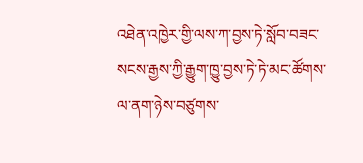འཐེན་འཁྱེར་གྱི་ལས་ཀ་བྱས་ཏེ་སློབ་བཟང་སངས་རྒྱས་ཀྱི་རྒྱུག་ཁྱུ་བྱས་ཏེ་ཏེ་མང་ཚོགས་ལ་ནག་ཉེས་བཙུགས་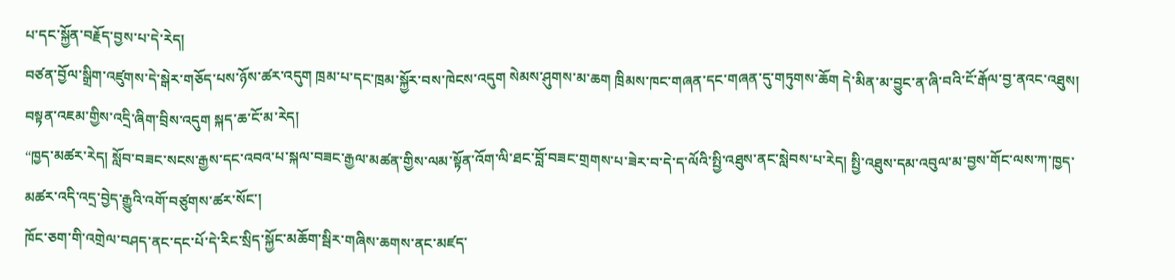པ་དང་སྐྱོན་བརྗོད་བྱས་པ་དེ་རེད།
བཙན་བྱོལ་སྒྲིག་འཛུགས་དེ་སྒེར་གཅོད་པས་ཉོས་ཚར་འདུག ཁྲམ་པ་དང་ཁྲམ་སྐྱོར་བས་ཁེངས་འདུག སེམས་ཤུགས་མ་ཆག ཁྲིམས་ཁང་གཞན་དང་གཞན་དུ་གཏུགས་ཆོག དེ་མིན་མ་བྱུང་ན་ཞི་བའི་ངོ་རྒོལ་བྱ་ནའང་འཐུས།
བསྟན་འཇམ་གྱིས་འདྲི་ཞིག་བྲིས་འདུག སྐད་ཆ་ངོ་མ་རེད།
“ཁྱད་མཚར་རེད། སློབ་བཟང་སངས་རྒྱས་དང་འབའ་པ་སྐལ་བཟང་རྒྱལ་མཚན་གྱིས་ལམ་སྟོན་འོག་ལི་ཐང་བློ་བཟང་གྲགས་པ་ཟེར་བ་དེ་ད་ལོའི་སྤྱི་འཐུས་ནང་སླེབས་པ་རེད། སྤྱི་འཐུས་དམ་འབུལ་མ་བྱས་གོང་ལས་ཀ་ཁྱད་མཚར་འདི་འདྲ་བྱེད་རྒྱུའི་འགོ་བཙུགས་ཚར་སོང་།
ཁོང་ཅག་གི་འགྲེལ་བཤད་ནང་དང་པོ་དེ་རིང་སྲིད་སྐྱོང་མཆོག་སྦིར་གཞིས་ཆགས་ནང་མཛད་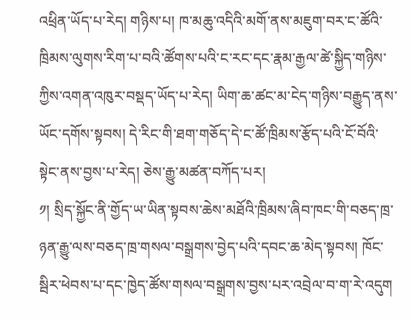འཕྲིན་ཡོད་པ་རེད། གཉིས་པ། ཁ་མཆུ་འདིའི་མགོ་ནས་མཇུག་བར་ང་ཚོའི་ཁྲིམས་ལུགས་རིག་པ་བའི་ཚོགས་པའི་ང་རང་དང་རྣམ་རྒྱལ་ཚེ་སྐྱིད་གཉིས་ཀྱིས་འགན་འཁུར་བསྡད་ཡོད་པ་རེད། ཡིག་ཆ་ཚང་མ་ངེད་གཉིས་བརྒྱུད་ནས་ཡོང་དགོས་སྟབས། དེ་རིང་གི་ཐག་གཅོད་དེ་ང་ཚོ་ཁྲིམས་རྩོད་པའི་ངོ་བོའི་སྟེང་ནས་བྱས་པ་རེད། ཅེས་རྒྱུ་མཚན་བཀོད་པར།
༡། སྲིད་སྐྱོང་ནི་གྱོད་ཡ་ཡིན་སྟབས་ཆེས་མཐོའི་ཁྲིམས་ཞིབ་ཁང་གི་བཅད་ཁྲ་ཉན་རྒྱུ་ལས་བཅད་ཁྲ་གསལ་བསྒྲགས་བྱེད་པའི་དབང་ཆ་མེད་སྟབས། ཁོང་སྦིར་ཕེབས་པ་དང་ཁྱེད་ཚོས་གསལ་བསྒྲགས་བྱས་པར་འབྲེལ་བ་ག་རེ་འདུག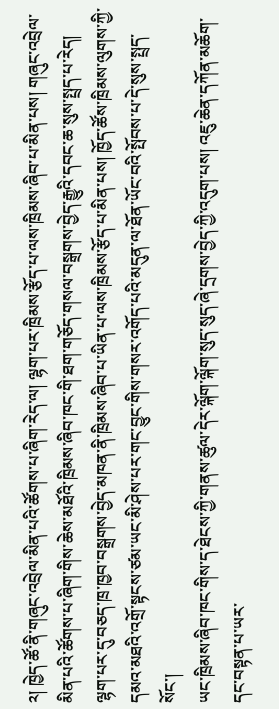༢། ཁྱེད་ཚོ་ནི་གཞུང་འབྲེལ་མིན་པའི་ཚོགས་པ་ཞིག་རེད་ལ། ལྷག་པར་ཁྲིམས་རྩོད་པ་ལས་ཁྲིམས་ཞིབ་པ་མིན་པས། གཞུང་འབྲེལ་མིན་པའི་ཚོགས་པ་ཞིག་གིས་ཆེས་མཐོའི་ཁྲིམས་ཞིབ་ཁང་གི་ཐག་གཅོད་གསལ་བསྒྲགས་བྱེད་རྒྱུའི་དབང་ཆ་སུས་སྤྲད་པ་རེད། ལྷག་པར་དུ་བཅད་ཁྲ་ཁྱབ་བསྒྲགས་བྱེད་མཁན་ནི་ཁྲིམས་ཞིབ་པ་ཡིན་པ་ལས་ཁྲིམས་རྩོད་པ་མིན་པས། ཁྱོད་ཚོས་ཁྲིམས་ལུགས་ཀྱི་དམའ་མཐའི་འགྲོ་སྟངས་ཙམ་ཡང་མི་ཤེས་པར་གང་བྱུང་གིས་གསར་འགོད་པའི་མདུན་ལ་ཐོན་ཡོང་བའི་སྤོབས་པ་དེ་སུས་སྤྲད་སོང་།
ཡང་ཁྲིམས་ཞིབ་ཁང་གིས་ད་ཐེངས་ཀྱི་གནས་ཚུལ་དེར་ལྐོག་ལྐོག་སུད་སུད་ཞེ་དྲགས་བྱེད་ཀྱི་འདུག་པས། འཇུ་ཆེན་དཀོན་མཆོག་དང་བསྟན་པ་ཡར་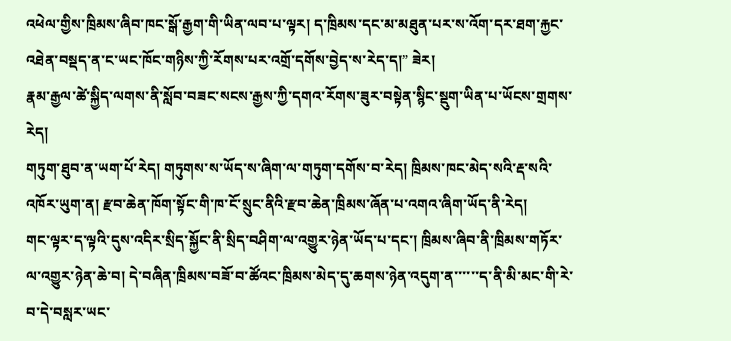འཕེལ་གྱིས་ཁྲིམས་ཞིབ་ཁང་སྒོ་རྒྱག་གི་ཡིན་ལབ་པ་ལྟར། ད་ཁྲིམས་དང་མ་མཐུན་པར་ས་འོག་དར་ཐག་རྐྱང་འཐེན་བསྡད་ན་ང་ཡང་ཁོང་གཉིས་ཀྱི་རོགས་པར་འགྲོ་དགོས་བྱེད་ས་རེད་ད།” ཟེར།
རྣམ་རྒྱལ་ཚེ་སྐྱིད་ལགས་ནི་སློབ་བཟང་སངས་རྒྱས་ཀྱི་དགའ་རོགས་ཟུར་བསྟེན་སྙིང་སྡུག་ཡིན་པ་ཡོངས་གྲགས་རེད།
གཏུག་ཐུབ་ན་ཡག་པོ་རེད། གཏུགས་ས་ཡོད་ས་ཞིག་ལ་གཏུག་དགོས་བ་རེད། ཁྲིམས་ཁང་མེད་སའི་རྡ་སའི་འཁོར་ཡུག་ན། རྫབ་ཆེན་ཁོག་སྟོང་གི་ཁ་ངོ་སྲུང་ནིའི་རྫབ་ཆེན་ཁྲིམས་ཞོན་པ་འགའ་ཞིག་ཡོད་ནི་རེད།
གང་ལྟར་ད་ལྟའི་དུས་འདིར་སྲིད་སྐྱོང་ནི་སྲིད་བཤིག་ལ་འགྱུར་ཉེན་ཡོད་པ་དང་། ཁྲིམས་ཞིབ་ནི་ཁྲིམས་གཏོར་ལ་འགྱུར་ཉེན་ཆེ་བ། དེ་བཞིན་ཁྲིམས་བཟོ་བ་ཚོའང་ཁྲིམས་མེད་དུ་ཆགས་ཉེན་འདུག་ན་་་་་་ད་ནི་མི་མང་གི་རེ་བ་དེ་བསླར་ཡང་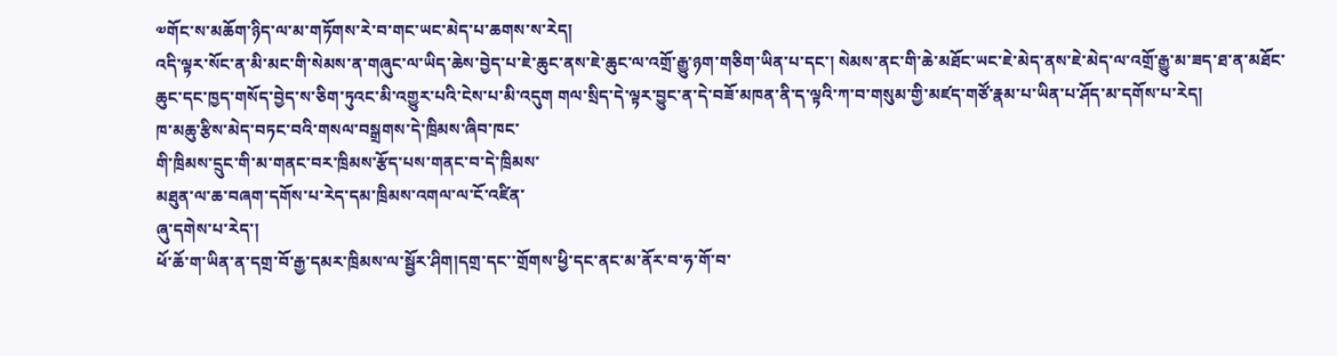༧གོང་ས་མཆོག་ཉིད་ལ་མ་གཏོགས་རེ་བ་གང་ཡང་མེད་པ་ཆགས་ས་རེད།
འདི་ལྟར་སོང་ན་མི་མང་གི་སེམས་ན་གཞུང་ལ་ཡིད་ཆེས་བྱེད་པ་ཇེ་ཆུང་ནས་ཇེ་ཆུང་ལ་འགྲོ་རྒྱུ་ཉག་གཅིག་ཡིན་པ་དང་། སེམས་ནང་གི་ཆེ་མཐོང་ཡང་ཇེ་མེད་ནས་ཇེ་མེད་ལ་འགྲོ་རྒྱུ་མ་ཟད་ཐ་ན་མཐོང་ཆུང་དང་ཁྱད་གསོད་བྱེད་ས་ཅིག་ཏུའང་མི་འགྱུར་པའི་ངེས་པ་མི་འདུག གལ་སྲིད་དེ་ལྟར་བྱུང་ན་དེ་བཟོ་མཁན་ནི་ད་ལྟའི་ཀ་བ་གསུམ་གྱི་མཛད་གཙོ་རྣམ་པ་ཡིན་པ་ཤོད་མ་དགོས་པ་རེད།
ཁ་མཆུ་རྩིས་མེད་བཏང་བའི་གསལ་བསྒྲགས་དེ་ཁྲིམས་ཞིབ་ཁང་
གི་ཁྲིམས་དྲུང་གི་མ་གནང་བར་ཁྲིམས་རྩོད་པས་གནང་བ་དེ་ཁྲིམས་
མཐུན་ལ་ཆ་བཞག་དགོས་པ་རེད་དམ་ཁྲིམས་འགལ་ལ་ངོ་འཛིན་
ཞུ་དགེས་པ་རེད་།
ཕོ་ཆོ་ག་ཡིན་ན་དགྲ་བོ་རྒྱ་དམར་ཁྲིམས་ལ་སྦྱོར་ཤིག།དགྲ་དང་་གྲོགས་ཕྱི་དང་ནང་མ་ནོར་བ་ཧ་གོ་བ་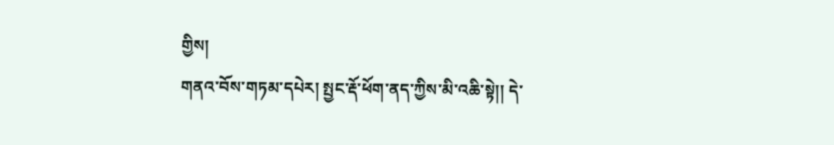གྱིས།
གནའ་བོས་གཏམ་དཔེར། སྤྱང་རྡོ་ཕོག་ནད་ཀྱིས་མི་འཆི་སྟེ།། དེ་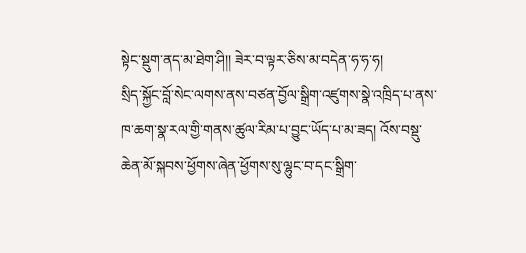སྟེང་སྡུག་ནད་མ་ཐེག་ཤི།། ཟེར་བ་ལྟར་ཅིས་མ་བདེན་ཧ་ཧ་ཧ།
སྲིད་སྐྱོང་བློ་སེང་ལགས་ནས་བཙན་བྱོལ་སྒྲིག་འཛུགས་སྣེ་འཁྲིད་པ་ནས་ཁ་ཆག་སྣ་རལ་གྱི་གནས་ཚུལ་རིམ་པ་བྱུང་ཡོད་པ་མ་ཟད། འོས་བསྡུ་ཆེན་མོ་སྐབས་ཕྱོགས་ཞེན་ཕྱོགས་སུ་ལྷུང་བ་དང་སྒྲིག་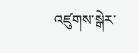འཛུགས་སྒེར་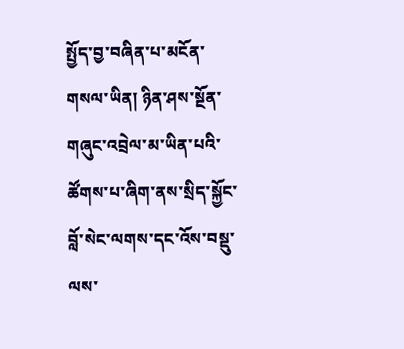སྤྱོད་བྱ་བཞིན་པ་མངོན་གསལ་ཡིན། ཉིན་ཤས་སྔོན་གཞུང་འབྲེལ་མ་ཡིན་པའི་ཚོགས་པ་ཞིག་ནས་སྲིད་སྐྱོང་བློ་སེང་ལགས་དང་འོས་བསྡུ་ལས་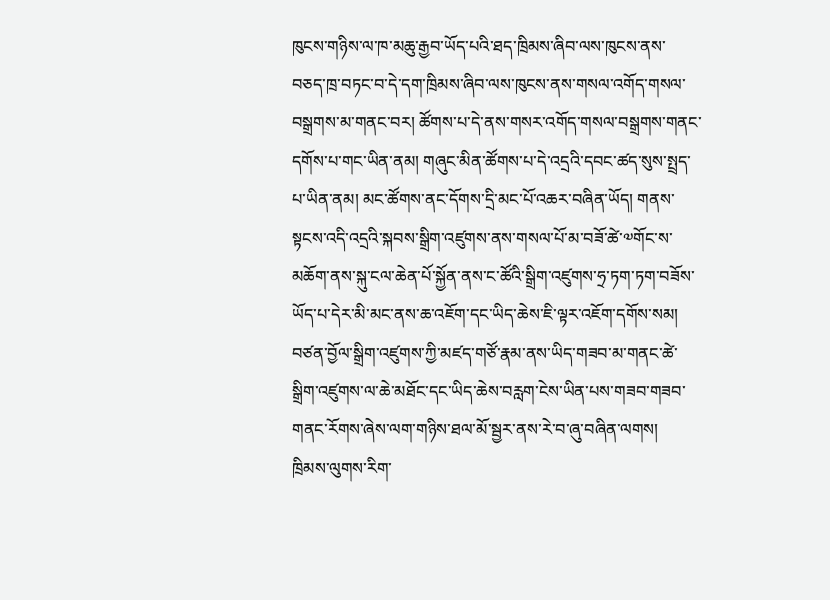ཁུངས་གཉིས་ལ་ཁ་མཆུ་རྒྱབ་ཡོད་པའི་ཐད་ཁྲིམས་ཞིབ་ལས་ཁུངས་ནས་བཅད་ཁྲ་བཏང་བ་དེ་དག་ཁྲིམས་ཞིབ་ལས་ཁུངས་ནས་གསལ་འགོད་གསལ་བསྒྲགས་མ་གནང་བར། ཚོགས་པ་དེ་ནས་གསར་འགོད་གསལ་བསྒྲགས་གནང་དགོས་པ་གང་ཡིན་ནམ། གཞུང་མིན་ཚོགས་པ་དེ་འདྲའི་དབང་ཚད་སུས་སྤྲད་པ་ཡིན་ནམ། མང་ཚོགས་ནང་དོགས་དྲི་མང་པོ་འཆར་བཞིན་ཡོད། གནས་སྟངས་འདི་འདྲའི་སྐབས་སྒྲིག་འཛུགས་ནས་གསལ་པོ་མ་བཟོ་ཚེ་༧གོང་ས་མཆོག་ནས་སྐུ་ངལ་ཆེན་པོ་སྐྱོན་ནས་ང་ཚོའི་སྒྲིག་འཛུགས་ཧྲ་ཏག་ཏག་བཟོས་ཡོད་པ་དེར་མི་མང་ནས་ཆ་འཇོག་དང་ཡིད་ཆེས་ཇི་ལྟར་འཇོག་དགོས་སམ། བཙན་བྱོལ་སྒྲིག་འཛུགས་ཀྱི་མཛད་གཙོ་རྣམ་ནས་ཡིད་གཟབ་མ་གནང་ཚེ་སྒྲིག་འཛུགས་ལ་ཆེ་མཐོང་དང་ཡིད་ཆེས་བརླག་ངེས་ཡིན་པས་གཟབ་གཟབ་གནང་རོགས་ཞེས་ལག་གཉིས་ཐལ་མོ་སྦྱར་ནས་རེ་བ་ཞུ་བཞིན་ལགས།
ཁྲིམས་ལུགས་རིག་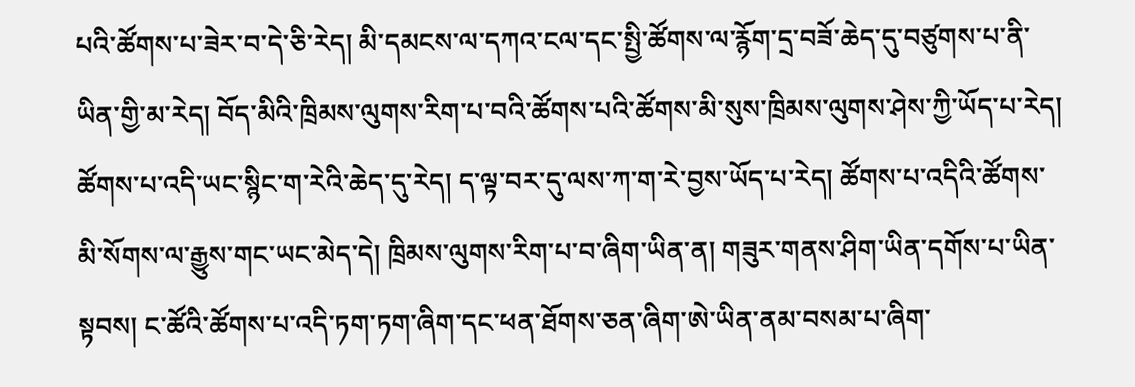པའི་ཚོགས་པ་ཟེར་བ་དེ་ཅི་རེད། མི་དམངས་ལ་དཀའ་ངལ་དང་སྤྱི་ཚོགས་ལ་རྙོག་དྲ་བཟོ་ཆེད་དུ་བཙུགས་པ་ནི་ཡིན་གྱི་མ་རེད། བོད་མིའི་ཁྲིམས་ལུགས་རིག་པ་བའི་ཚོགས་པའི་ཚོགས་མི་སུས་ཁྲིམས་ལུགས་ཤེས་ཀྱི་ཡོད་པ་རེད། ཚོགས་པ་འདི་ཡང་སྙིང་ག་རེའི་ཆེད་དུ་རེད། ད་ལྟ་བར་དུ་ལས་ཀ་ག་རེ་བྱས་ཡོད་པ་རེད། ཚོགས་པ་འདིའི་ཚོགས་མི་སོགས་ལ་རྒྱུས་གང་ཡང་མེད་དེ། ཁྲིམས་ལུགས་རིག་པ་བ་ཞིག་ཡིན་ན། གཟུར་གནས་ཤིག་ཡིན་དགོས་པ་ཡིན་སྟབས། ང་ཚོའི་ཚོགས་པ་འདི་ཏག་ཏག་ཞིག་དང་ཕན་ཐོགས་ཅན་ཞིག་ཨེ་ཡིན་ནམ་བསམ་པ་ཞིག་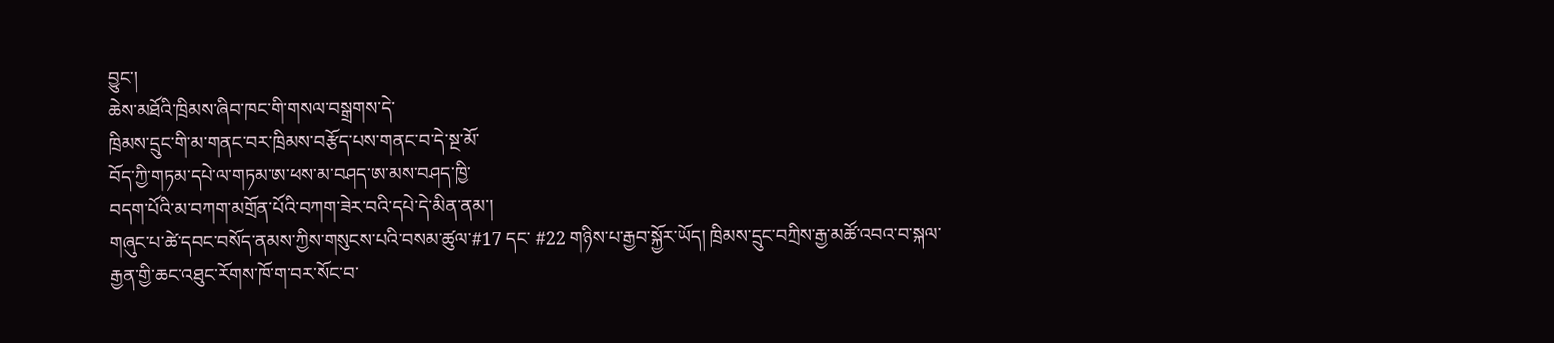བྱུང་།
ཆེས་མཐོའི་ཁྲིམས་ཞིབ་ཁང་གི་གསལ་བསྒྲགས་དེ་
ཁྲིམས་དྲུང་གི་མ་གནང་བར་ཁྲིམས་བརྩོད་པས་གནང་བ་དེ་སྔ་མོ་
བོད་ཀྱི་གཏམ་དཔེ་ལ་གཏམ་ཨ་ཕས་མ་བཤད་ཨ་མས་བཤད་ཁྱི་
བདག་པོའི་མ་བཀག་མགྲོན་པོའི་བཀག་ཟེར་བའི་དཔེ་དེ་མིན་ནམ་།
གཞུང་པ་ཚེ་དབང་བསོད་ནམས་ཀྱིས་གསུངས་པའི་བསམ་ཚུལ་#17 དང་ #22 གཉིས་པ་རྒྱབ་སྐྱོར་ཡོད། ཁྲིམས་དྲུང་བཀྲིས་རྒྱ་མཚོ་འབའ་བ་སྐལ་རྒྱན་གྱི་ཆང་འཐུང་རོགས་ཁོ་ག་བར་སོང་བ་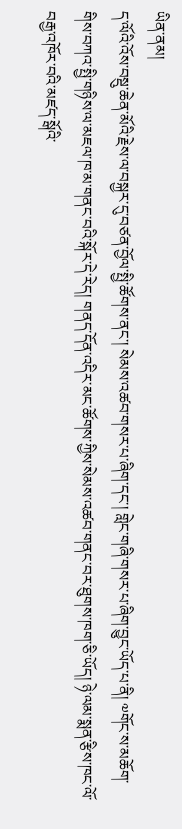ཡིན་ནམ།
ད་ལོའི་འོས་བསྡུ་ཆེན་མོའི་རྗེས་ལ་བསྐྱར་དུ་བཙན་བྱོལ་སྤྱི་ཚོགས་ནང་། སེམས་འཚབ་གསར་པ་ཞིག་དང་། གླེང་གཞི་གསར་པ་ཞིག་བྱུང་ཡོད་པ་ནི། ༧གོང་ས་མཆོག་གིས་བཀའ་སྤྱི་གཉིས་ལ་མཇལ་ཁ་མ་གནང་བའི་སྐོར་དེ་རེད། གནད་དོན་འདིར་མང་ཚོགས་ཀྱིས་སེམས་འཚབ་གནང་བར་ཐུགས་ཁག་ཅི་ཡོད། ཉེ་ལམ་སྨན་རྩིས་ཁང་ལོ་བརྒྱ་འཁོར་བའི་མཛད་སྒོའི་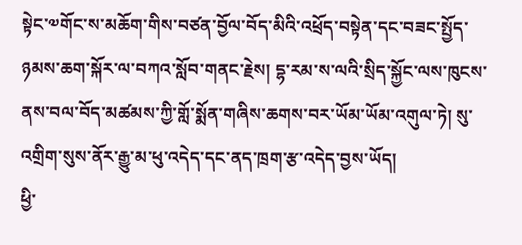སྟེང་༧གོང་ས་མཆོག་གིས་བཙན་བྱོལ་བོད་མིའི་འཕྲོད་བསྟེན་དང་བཟང་སྤྱོད་ཉམས་ཆག་སྐོར་ལ་བཀའ་སློབ་གནང་རྗེས། དྷ་རམ་ས་ལའི་སྲིད་སྐྱོང་ལས་ཁུངས་ནས་བལ་བོད་མཚམས་ཀྱི་གློ་སྨོན་གཞིས་ཆགས་བར་ཡོམ་ཡོམ་འགུལ་ཏེ། སུ་འགྲིག་སུས་ནོར་རྒྱུ་མ་ཕུ་འདེད་དང་ནད་ཁྲག་རྩ་འདེད་བྱས་ཡོད།
ཕྱི་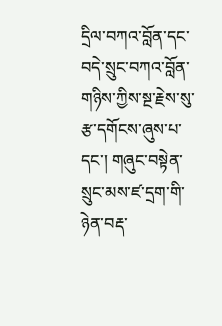དྲིལ་བཀའ་བློན་དང་བདེ་སྲུང་བཀའ་བློན་གཉིས་ཀྱིས་སྔ་རྗེས་སུ་རྩ་དགོངས་ཞུས་པ་དང་། གཞུང་བསྟེན་སྲུང་མས་ཛ་དྲག་གི་ཉེན་བརྡ་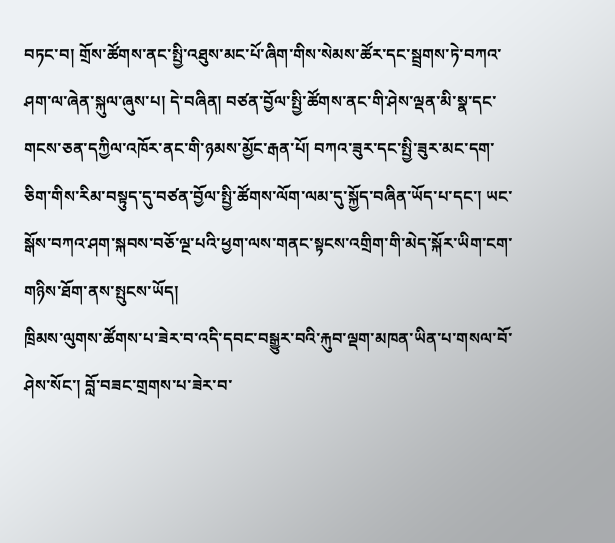བཏང་བ། གྲོས་ཚོགས་ནང་སྤྱི་འཐུས་མང་པོ་ཞིག་གིས་སེམས་ཚོར་དང་སྦྲགས་ཏེ་བཀའ་ཤག་ལ་ཞེན་སྐུལ་ཞུས་པ། དེ་བཞིན། བཙན་བྱོལ་སྤྱི་ཚོགས་ནང་གི་ཤེས་ལྡན་མི་སྣ་དང་གངས་ཅན་དཀྱིལ་འཁོར་ནང་གི་ཉམས་མྱོང་རྒན་པོ། བཀའ་ཟུར་དང་སྤྱི་ཟུར་མང་དག་ཅིག་གིས་རིམ་བསྟུད་དུ་བཙན་བྱོལ་སྤྱི་ཚོགས་ལོག་ལམ་དུ་སྐྱོད་བཞིན་ཡོད་པ་དང་། ཡང་སྒོས་བཀའ་ཤག་སྐབས་བཅོ་ལྔ་པའི་ཕྱག་ལས་གནང་སྟངས་འགྲིག་གི་མེད་སྐོར་ཡིག་ངག་གཉིས་ཐོག་ནས་སྤུངས་ཡོད།
ཁྲིམས་ལུགས་ཚོགས་པ་ཟེར་བ་འདི་དབང་བསྒྱུར་བའི་རྐུབ་ལྡག་མཁན་ཡིན་པ་གསལ་བོ་ཤེས་སོང་། བློ་བཟང་གྲགས་པ་ཟེར་བ་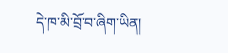དེ་ཁ་མི་བྲོ་བ་ཞིག་ཡིན།